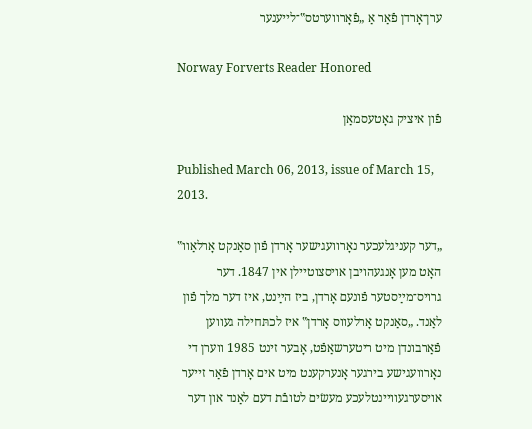ערן־אָרדן פֿאַר אַ „פֿאָרווערטס‟־לייענער

Norway Forverts Reader Honored

פֿון איציק גאָטעסמאַן

Published March 06, 2013, issue of March 15, 2013.

„דער קעניגלעכער נאָרוועגישער אָרדן פֿון סאַנקט אָרלאַוו‟ האָט מען אָנגעהויבן אויסצוטיילן אין 1847. דער גרויס־מײַסטער פֿונעם אָרדן, ביז הײַנט, איז דער מלך פֿון לאַנד. „סאַנקט אָרלעווס אָרדן‟ איז לכתּחילה געווען פֿאַרבונדן מיט ריטערשאַפֿט, אָבער זינט 1985 ווערן די נאָרוועגישע בירגער אָנערקענט מיט אים אָרדן פֿאַר זייער אויסערגעוויינטלעכע מעשׂים לטובֿת דעם לאַנד און דער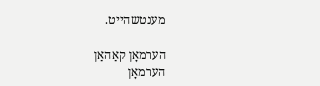מענטשהייט.

הערמאָן קאַהאַן
הערמאָן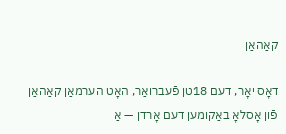קאַהאַן

דאָס יאָר, דעם 18טן פֿעברואַר, האָט הערמאַן קאַהאַן פֿון אָסלאָ באַקומען דעם אָרדן — אַ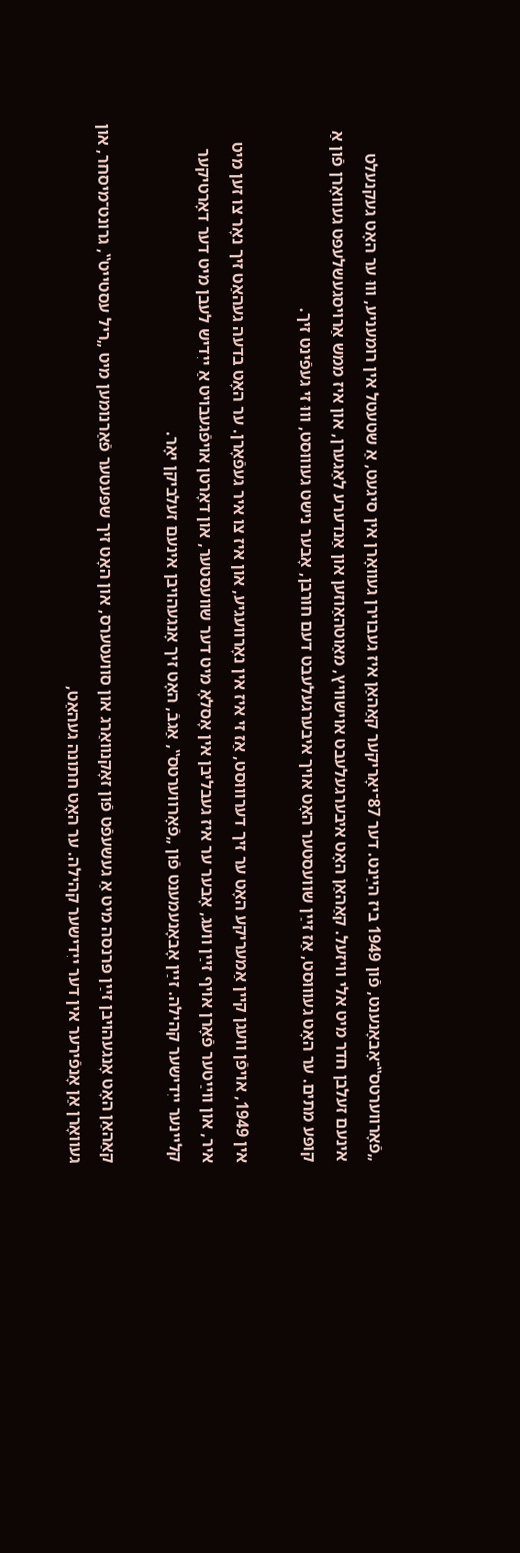„פֿאָרווערטס‟־אָבאָנענט, פֿון 1949 ביז הײַנט. דער 87־יאָריקער קאַהאַן איז געבוירן געוואָרן אין סיגעט, אַ שטעטל אין רומעניע, וווּ ער האָט געקנעלט אינעם זעלבן חדר מיט אלי וויזעל. קאַהאַן האָט איבערגעלעבט אוישוויץ, מאַוטהאַוזען און אַנדערע לאַגערן, און איז ממש אַרויסגעשלעפּט געוואָרן פֿון אַ קופּע מתים. ער האָט געוווּסט, אַז זײַן שוועסטער האָט אויך איבערגעלעבט דעם חורבן, אָבער נישט געוווּסט, וווּ זי געפֿינט זיך.

אין 1949, אויפֿן וועגן קיין אַמעריקע האָט ער זיך דערוווּסט, אַז זי איז אין נאָרוועגיע, און איז צו איר געפֿאָרן. ער האָט בדעה געהאַט זיך נאָר צו זען מיט איר, און ווײַטער פֿאָרן אויף זײַן וועג, אָבער ער איז געבליבן אין אָסלאָ מיט דער שוועסטער, און דאָרטן אויפֿגעבויט אַ ייִדיש לעבן מיט דער דאָרטיקער קליינער ייִדישער קהילה. זײַן אָבאָנעמענט פֿון „פֿאָרווערטס‟, אַגבֿ, האָט זיך אָנגעהויבן אינעם זעלביקן יאָר.

קאַהאַן האָט אָנגעהויבן זײַן פּרנסה מיט אַ געשעפֿט פֿון זאָקנוואַרג און סוועטערס, און האָט זיך שפּעטער פֿאַרנומען מיט „ריל עסטייט‟, גרונט־מיסחר, און געוואָרן אַן אָנפֿירער אין דער ייִדישער קהילה. ער האָט חתונה געהאַט,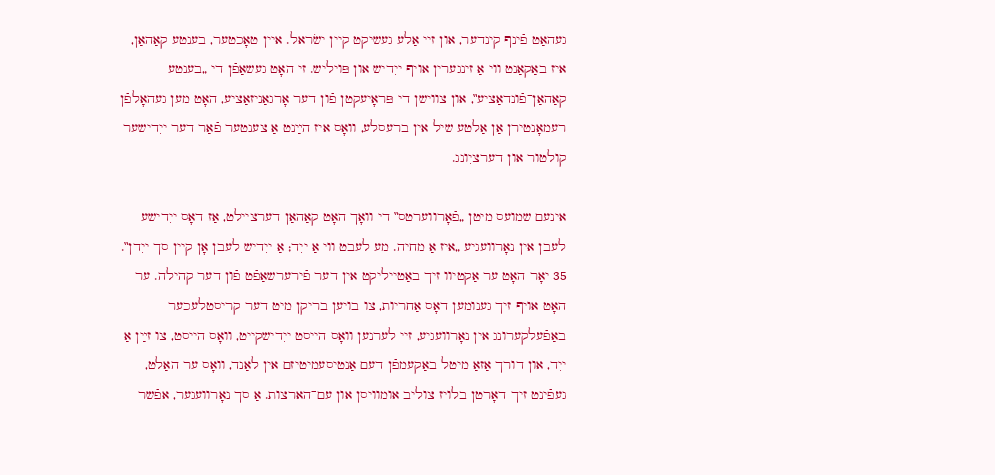געהאַט פֿינף קינדער, און זיי אַלע געשיקט קיין ישׂראל. איין טאָכטער, בענטע קאַהאַן, איז באַקאַנט ווי אַ זינגערין אויף ייִדיש און פּויליש. זי האָט געשאַפֿן די „בענטע קאַהאַן־פֿונדאַציע‟, און צווישן די פּראָיעקטן פֿון דער אָרגאַניזאַציע, האָט מען געהאָלפֿן רעמאָנטירן אַן אַלטע שיל אין ברעסלע, וואָס איז הײַנט אַ צענטער פֿאַר דער ייִדישער קולטור און דערציִונג.

אינעם שמועס מיטן „פֿאָרווערטס‟ די וואָך האָט קאַהאַן דערציילט, אַז דאָס ייִדישע לעבן אין נאָרוועגיע „איז אַ מחיה. מע לעבט ווי אַ ייִד; אַ ייִדיש לעבן אָן קיין סך ייִדן‟. 35 יאָר האָט ער אַקטיוו זיך באַטייליקט אין דער פֿירערשאַפֿט פֿון דער קהילה. ער האָט אויף זיך גענומען דאָס אַחריות, צו בויען בריקן מיט דער קריסטלעכער באַפֿעלקערונג אין נאָרוועגיע, זיי לערנען וואָס הייסט ייִדישקייט, וואָס הייסט, צו זײַן אַ ייִד, און דורך אַזאַ מיטל באַקעמפֿן דעם אַנטיסעמיטיזם אין לאַנד, וואָס ער האַלט, געפֿינט זיך דאָרטן בלויז צוליב אומוויסן און עם־הארצות. אַ סך נאָרוועגער, אפֿשר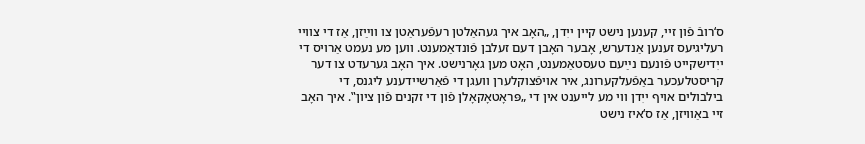ס‘רובֿ פֿון זיי, קענען נישט קיין ייִדן, „האָב איך געהאַלטן רעפֿעראַטן צו ווײַזן, אַז די צוויי רעליגיעס זענען אַנדערש, אָבער האָבן דעם זעלבן פֿונדאַמענט. ווען מע נעמט אַרויס די ייִדישקייט פֿונעם נײַעם טעסטאַמענט, האָט מען גאָרנישט. איך האָב גערעדט צו דער קריסטלעכער באַפֿעלקערונג, איר אויפֿצוקלערן וועגן די פֿאַרשיידענע ליגנס, די בילבולים אויף ייִדן ווי מע לייענט אין די „פּראָטאָקאָלן פֿון די זקנים פֿון ציון‟. איך האָב זיי באַוויזן, אַז ס‘איז נישט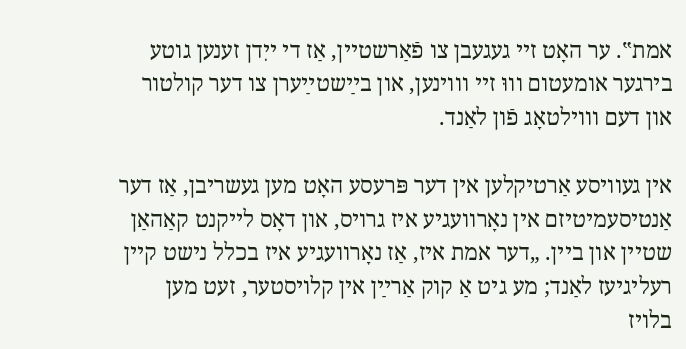אמת‟. ער האָט זיי געגעבן צו פֿאַרשטיין, אַז די ייִדן זענען גוטע בירגער אומעטום וווּ זיי וווינען, און בײַשטײַערן צו דער קולטור און דעם וווילטאָג פֿון לאַנד.

אין געוויסע אַרטיקלען אין דער פּרעסע האָט מען געשריבן, אַז דער אַנטיסעמיטיזם אין נאָרוועגיע איז גרויס, און דאָס לייקנט קאַהאַן שטיין און ביין. „דער אמת איז, אַז נאָרוועגיע איז בכלל נישט קיין רעליגיעז לאַנד; מע גיט אַ קוק אַרײַן אין קלויסטער, זעט מען בלויז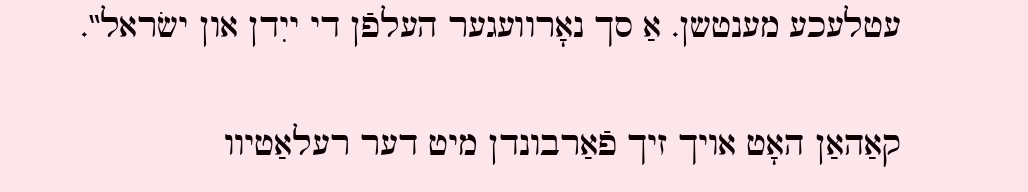עטלעכע מענטשן. אַ סך נאָרוועגער העלפֿן די ייִדן און ישׂראל‟.

קאַהאַן האָט אויך זיך פֿאַרבונדן מיט דער רעלאַטיוו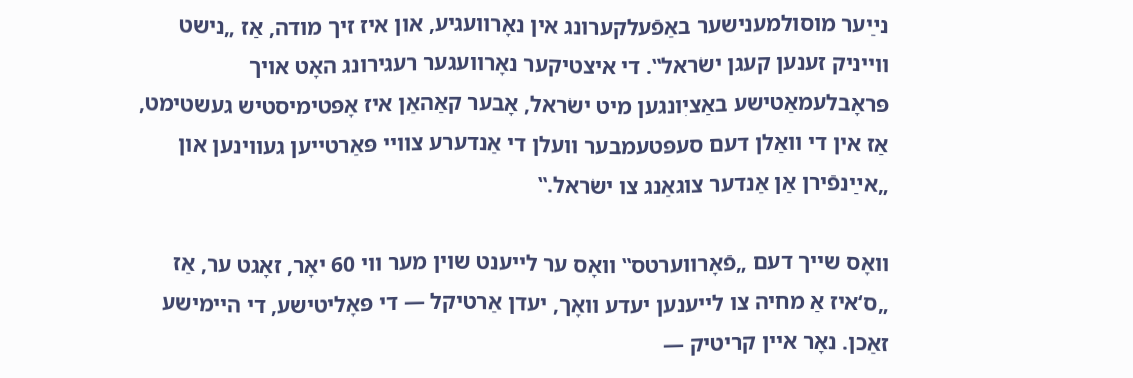נײַער מוסולמענישער באַפֿעלקערונג אין נאָרוועגיע, און איז זיך מודה, אַז „נישט ווייניק זענען קעגן ישׂראל‟. די איצטיקער נאָרוועגער רעגירונג האָט אויך פּראָבלעמאַטישע באַציִונגען מיט ישׂראל, אָבער קאַהאַן איז אָפּטימיסטיש געשטימט, אַז אין די וואַלן דעם סעפּטעמבער וועלן די אַנדערע צוויי פּאַרטייען געווינען און „אײַנפֿירן אַן אַנדער צוגאַנג צו ישׂראל.‟

וואָס שייך דעם „פֿאָרווערטס‟ וואָס ער לייענט שוין מער ווי 60 יאָר, זאָגט ער, אַז „ס‘איז אַ מחיה צו לייענען יעדע וואָך, יעדן אַרטיקל — די פּאָליטישע, די היימישע זאַכן. נאָר איין קריטיק —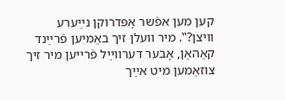קען מען אפֿשר אָפּדרוקן נײַערע וויצן?‟. מיר וועלן זיך באַמיִען פֿרײַנד קאַהאַן, אָבער דערווײַל פֿרייען מיר זיך צוזאַמען מיט אײַך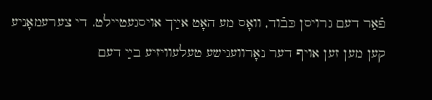פֿאַר דעם גרויסן כּבֿוד, וואָס מע האָט אײַך אויסגעטיילט. די צערעמאָניע קען מען זען אויף דער נאָרוועגישע טעלעוויזיע בײַ דעם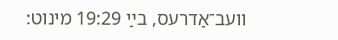וועב־אַדרעס, בײַ 19:29 מינוט: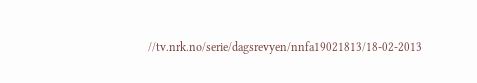//tv.nrk.no/serie/dagsrevyen/nnfa19021813/18-02-2013